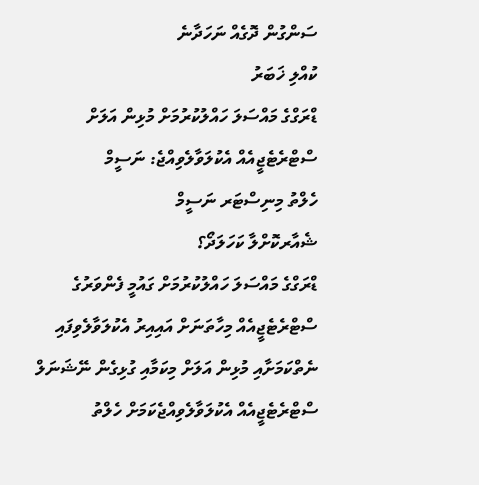ސަންގުން ދޮގެއް ނަހަދާނެ
ކުއްލި ޚަބަރު
ޑްރަގްގެ މައްސަލަ ހައްލުކުރުމަށް މުޅިން އަލަށް ސްޓްރެޓެޖީއެއް އެކުލަވާލެވިއްޖެ: ނަސީމް
ހެލްތު މިނިސްޓަރ ނަސީމް
ޝެއާރކޮށްލާ ކަހަލަދޯ؟
ޑްރަގްގެ މައްސަލަ ހައްލުކުރުމަށް ގައުމީ ފެންވަރުގެ ސްޓްރެޓެޖީއެއް މިހާތަނަށް އައިއިރު އެކުލަވާލެވިފައި ނެތްކަމަށާއި މުޅިން އަލަށް މިކަމާއި ގުޅިގެން ނޭޝަނަލް ސްޓްރެޓެޖީއެއް އެކުލަވާލެވިއްޖެކަމަށް ހެލްތު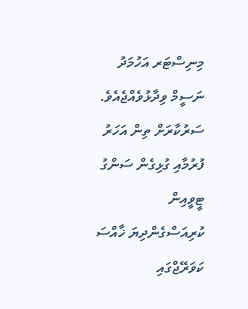މިނިސްޓަރ އަހުމަދު ނަސީމް ވިދާޅުވެއްޖެއެވެ.
ސަރުކާރަށް ތިން އަހަރު ފުރުމާއި ގުޅިގެން ސަންގު ޓީވީއިން ކުރިއަސްގެންދިޔަ ޚާއްސަ ކަވަރޭޖްގައި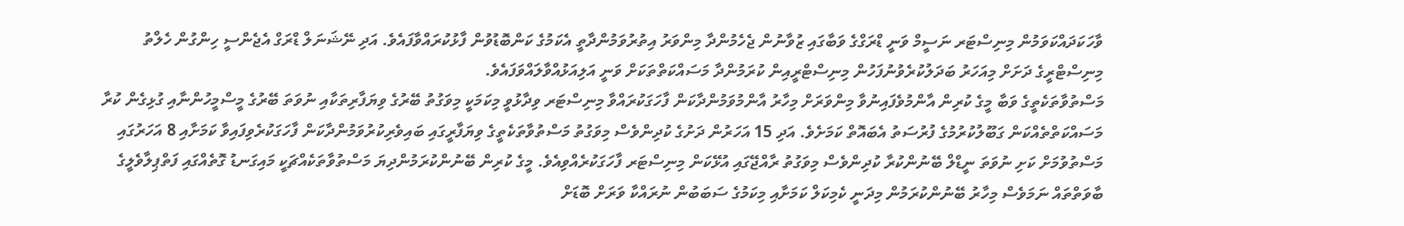ވާހަކަދައްކަވަމުން މިނިސްޓަރ ނަސީމް ވަނީ ޑްރަގްގެ ވަބާގައި ޒުވާނުން ޖެހެމުންދާ މިންވަރު އިތުރުވަމުންދާތީ އެކަމުގެ ކަންބޮޑުވުން ފާޅުކުރައްވާފައެވެ. އަދި ނޭޝަނަލް ޑްރަގް އެޖެންސީ ހިންގުން ހެލްތު މިނިސްޓްރީގެ ދަށަށް މިއަހަރު ބަދަލުކުރެވުނުފަހުން މިނިސްޓްރީއިން ކުރަމުންދާ މަސައްކަތްތަކަށް ވަނީ އަލިއަޅުއްވާލައްވަފައެވެ.
މަސްތުވާތަކެތީގެ ވަބާ މީގެ ކުރިން އާންމުވެފައިނުވާ މިންވަރަށް މިހާރު އާންމުވަމުންދާކަން ފާހަގަކުރައްވާ މިނިސްޓަރ ވިދާޅުވީ މިކަމަކީ މިވަގުތު ބޭރުގެ ވިޔަފާރިތަކާއި ނުވަތަ ބޭރުގެ މީސްމީހުންނާއި ގުޅިގެން ކުރާ މަސައްކަތްތެއްކަން ގަބޫލުކުރުމުގެ ފުރުސަތު އެބައޮތް ކަމަށެވެ. އަދި 15 އަހަރުން ދަށުގެ ކުދިންވެސް މިވަގުތު މަސްތުވާތަކެތީގެ ވިޔަފާރީގައި ބައިވެރިކުރުވަމުންދާކަން ފާހަގަކުރެވިފައިވާ ކަމަށާއި 8 އަހަރުގައި މަސްތުވުމަށް ކަށި ނުވަތަ ނީޑްލް ބޭނުންކުރާ ކުދިންވެސް މިވަގުތު ރާއްޖޭގައި އުޅޭކަން މިނިސްޓަރ ފާހަގަކުރެއްވިއެވެ. މީގެ ކުރިން ބޭނުންކުރަމުންދިޔަ މަސްތުވާތަކެއްޗަކީ މައިގަނޑު ގޮތެއްގައި ފަތްޕިލާވެލީގެ ބާވަތްތައް ނަމަވެސް މިހާރު ބޭނުންކުރަމުން މިދަނީ ކެމިކަލް ކަމަށާއި މިކަމުގެ ސަބަބުން ނުރައްކާ ވަރަށް ބޮޑަށް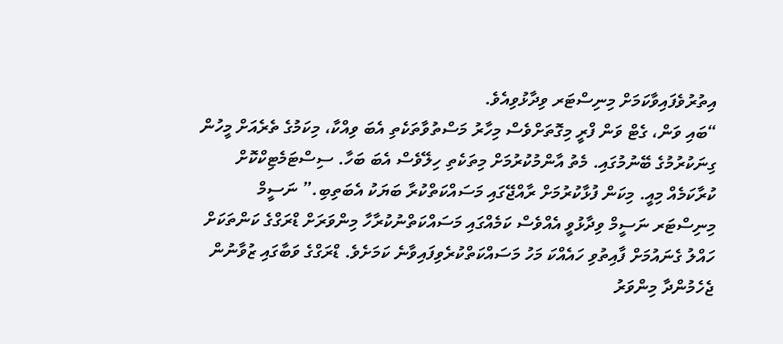އިތުރުވެފައިވާކަމަށް މިނިސްޓަރ ވިދާޅުވިއެވެ.
“ބައި ވަން، ގެޓް ވަން ފްރީ މިގޮތަށްވެސް މިހާރު މަސްތުވާތަކެތި އެބަ ވިއްކާ، މިކަމުގެ ތެރެއަށް މީހުން ގިނަކުރުމުގެ ބޭނުމުގައި. މެތު އާންމުކުރުމަށް މިތަކެތި ހިލޭވެސް އެބަ ބަހާ. ސިސްޓަމެޓިކްކޮށް ކުރާކަމެއް މިއީ. މިކަން ފުޅާކުރުމަށް ރާއްޖޭގައި މަސައްކަތްކުރާ ބަޔަކު އެބަތިބި.” ނަސީމް
މިނިސްޓަރ ނަސީމް ވިދާޅުވީ އެއްވެސް ކަމެއްގައި މަސައްކަތްނުކުރާހާ މިންވަރަށް ޑްރަގްގެ ކަންތަކަށް ހައްލު ގެނައުމަށް ފާއިތުވި ހައެއްކަ މަހު މަސައްކަތްކުރެވިފައިވާނެ ކަމަށެވެ. ޑްރަގްގެ ވަބާގައި ޒުވާނުން ޖެހެމުންދާ މިންވަރު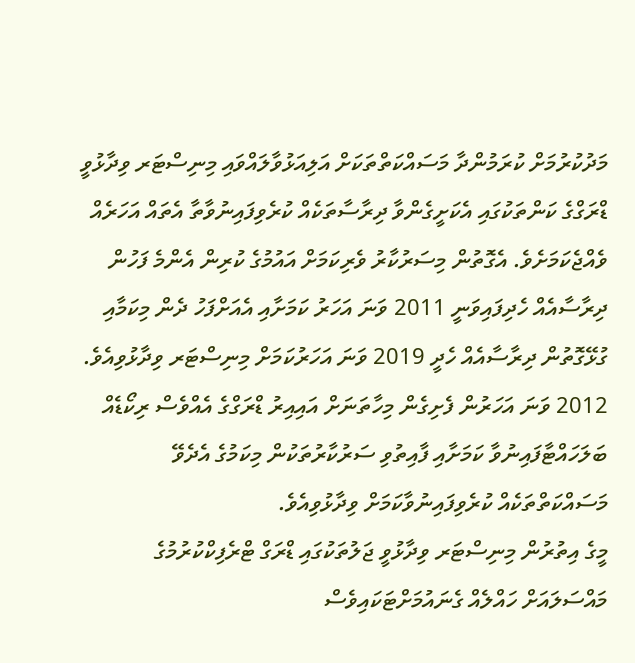މަދުކުރުމަށް ކުރަމުންދާ މަސައްކަތްތަކަށް އަލިއަޅުވާލައްވައި މިނިސްޓަރ ވިދާޅުވީ ޑްރަގްގެ ކަންތަކުގައި އެކަށީގެންވާ ދިރާސާތަކެއް ކުރެވިފައިނުވާތާ އެތައް އަހަރެއް ވެއްޖެކަމަށެވެ. އެގޮތުން މިސަރުކާރު ވެރިކަމަށް އައުމުގެ ކުރިން އެންމެ ފަހުން ދިރާސާއެއް ހެދިފައިވަނީ 2011 ވަނަ އަހަރު ކަމަށާއި އެއަށްފަހު ދެން މިކަމާއި ގުޅޭގޮތުން ދިރާސާއެއް ހެދީ 2019 ވަނަ އަހަރުކަމަށް މިނިސްޓަރ ވިދާޅުވިއެވެ. 2012 ވަނަ އަހަރުން ފެށިގެން މިހާތަނަށް އައިއިރު ޑްރަގްގެ އެއްވެސް ރިކޯޑެއް ބަލަހައްޓާފައިނުވާ ކަމަށާއި ފާއިތުވި ސަރުކާރުތަކުން މިކަމުގެ އެދެވޭ މަސައްކަތްތަކެއް ކުރެވިފައިނުވާކަމަށް ވިދާޅުވިއެވެ.
މީގެ އިތުރުން މިނިސްޓަރ ވިދާޅުވީ ޖަލުތަކުގައި ޑްރަގް ޓްރެފިކްކުރުމުގެ މައްސަލައަށް ހައްލެއް ގެނައުމަށްޓަކައިވެސް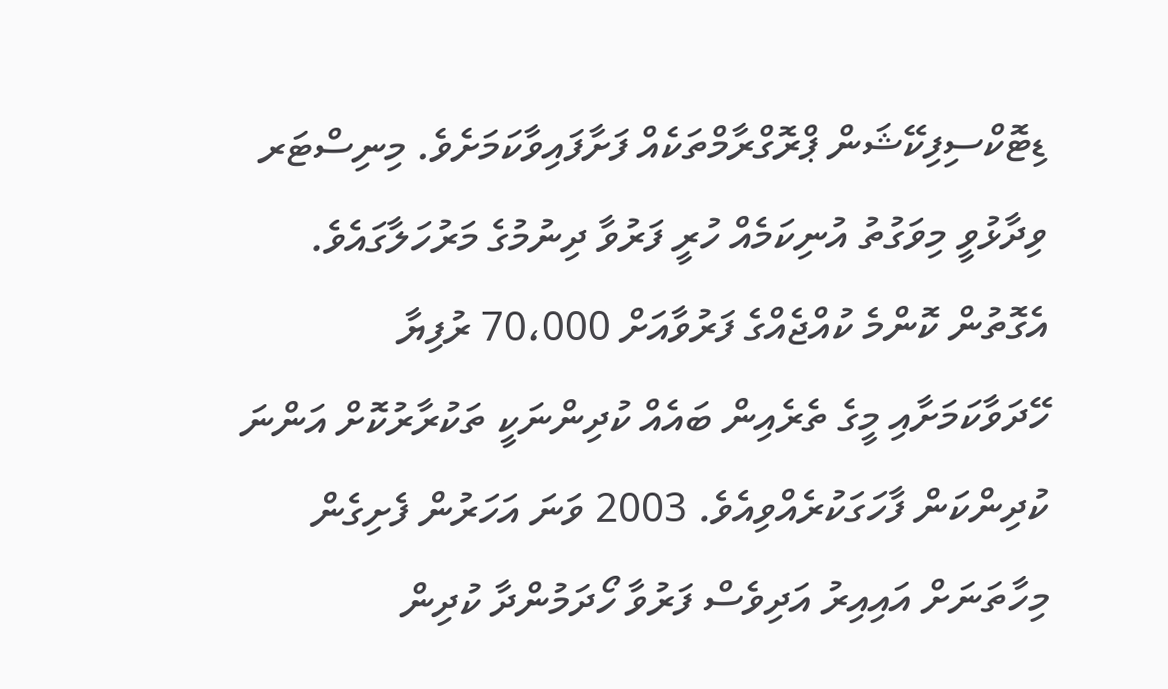ޑިޓޮކްސިފިކޭޝަން ޕްރޮގްރާމްތަކެއް ފަށާފައިވާކަމަށެވެ. މިނިސްޓަރ ވިދާޅުވީ މިވަގުތު އުނިކަމެއް ހުރީ ފަރުވާ ދިނުމުގެ މަރުހަލާގައެވެ. އެގޮތުން ކޮންމެ ކުއްޖެއްގެ ފަރުވާއަށް 70،000 ރުފިޔާ ހޭދަވާކަމަށާއި މީގެ ތެރެއިން ބައެއް ކުދިންނަކީ ތަކުރާރުކޮށް އަންނަ ކުދިންކަން ފާހަގަކުރެއްވިއެވެ. 2003 ވަނަ އަހަރުން ފެށިގެން މިހާތަނަށް އައިއިރު އަދިވެސް ފަރުވާ ހޯދަމުންދާ ކުދިން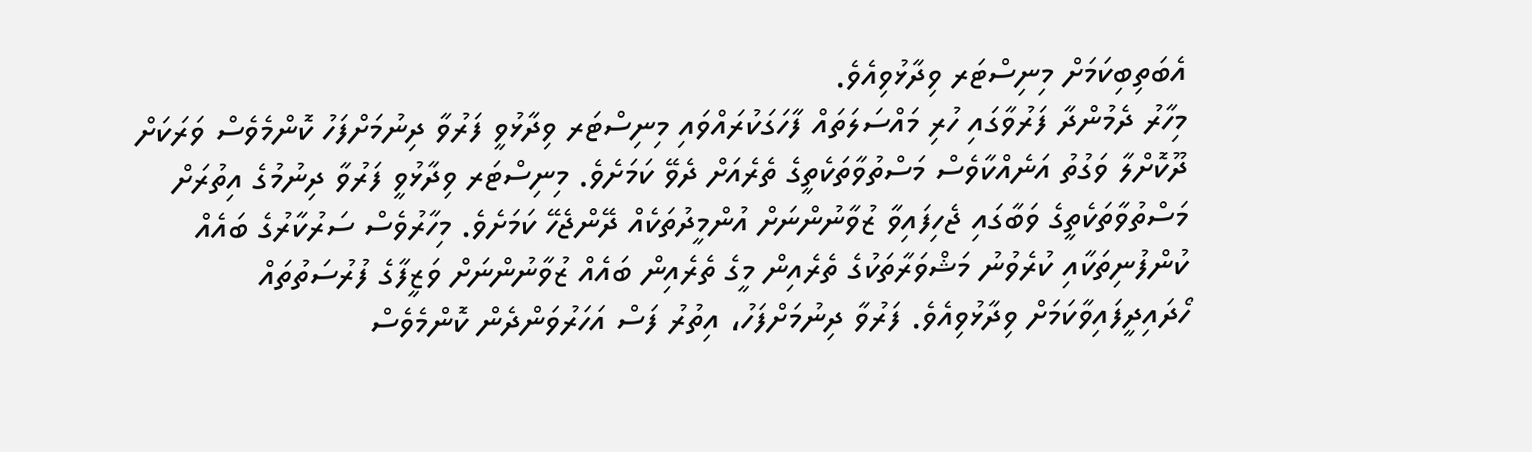އެބަތިބިކަމަށް މިނިސްޓަރ ވިދާޅުވިއެވެ.
މިހާރު ދެމުންދާ ފަރުވާގައި ހުރި މައްސަލަތައް ފާހަގަކުރައްވައި މިނިސްޓަރ ވިދާޅުވީ ފަރުވާ ދިނުމަށްފަހު ކޮންމެވެސް ވަރަކަށް ދޫކޮށްލާ ވަގުތު އަނެއްކާވެސް މަސްތުވާތަކެތީގެ ތެރެއަށް ދެވޭ ކަމަށެވެ. މިނިސްޓަރ ވިދާޅުވީ ފަރުވާ ދިނުމުގެ އިތުރަށް މަސްތުވާތަކެތީގެ ވަބާގައި ޖެހިފައިވާ ޒުވާނުންނަށް އުންމީދުތަކެއް ދޭންޖެހޭ ކަމަށެވެ. މިހާރުވެސް ސަރުކާރުގެ ބައެއް ކުންފުނިތަކާއި ކުރެވުނު މަޝްވަރާތަކުގެ ތެރެއިން މީގެ ތެރެއިން ބައެއް ޒުވާނުންނަށް ވަޒީފާގެ ފުރުސަތުތައް ހޯދައިދީފައިވާކަމަށް ވިދާޅުވިއެވެ. ފަރުވާ ދިނުމަށްފަހު، އިތުރު ފަސް އަހަރުވަންދެން ކޮންމެވެސް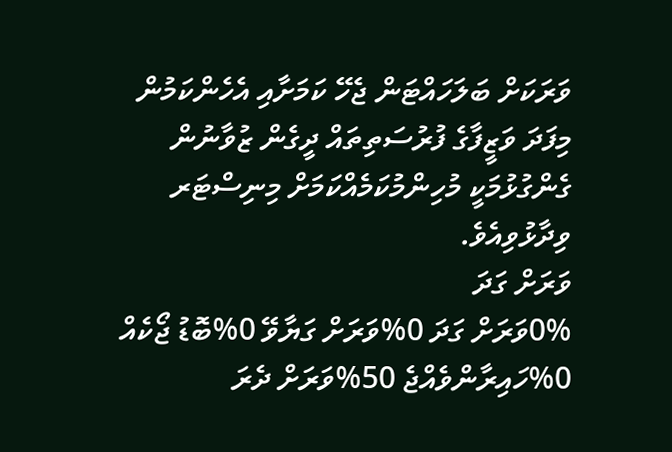ވަރަކަށް ބަލަހައްޓަން ޖެހޭ ކަމަށާއި އެހެންކަމުން މިފަދަ ވަޒީފާގެ ފުރުސަތިތައް ދީގެން ޒުވާނުން ގެންގުޅުމަކީ މުހިންމުކަމެއްކަމަށް މިނިސްޓަރ ވިދާޅުވިއެވެ.
ވަރަށް ގަދަ
0%ވަރަށް ގަދަ 0%ވަރަށް ގަޔާވޭ 0%ބޮޑު ޖޯކެއް 0%ހައިރާންވެއްޖެ 50%ވަރަށް ދެރަ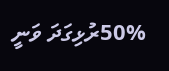50%ރުޅިގަދަ ވަނީ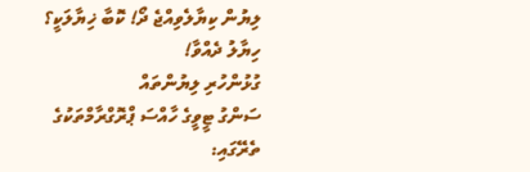ލިޔުން ކިޔާލެވިއްޖެ ދޯ! ކޮބާ ޚިޔާލަކީ؟
ހިޔާލު ދެއްވާ!
ގުޅުންހުރި ލިޔުންތައް
ސަންގު ޓީވީގެ ހާއްސަ ޕްރޮގްރާމްތަކުގެ ތެރޭގައި: